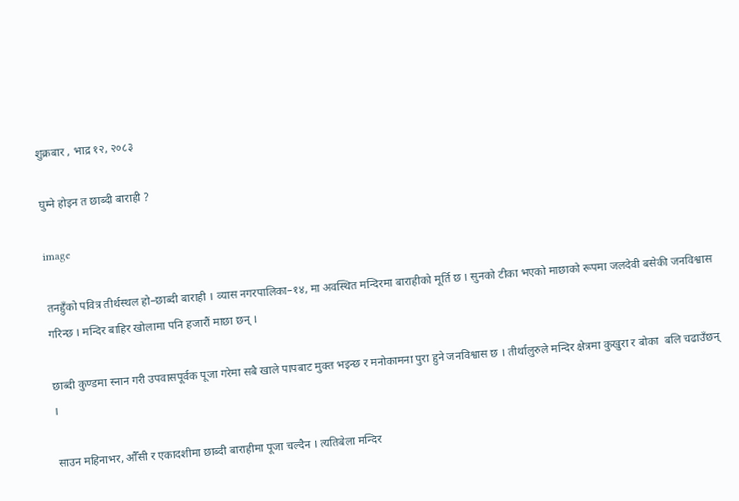शुक्रबार , भाद्र १२, २०८३

घुम्ने होइन त छाब्दी बाराही ?

image

तनहुँको पवित्र तीर्थस्थल हो–छाब्दी बाराही । व्यास नगरपालिका–१४, मा अवस्थित मन्दिरमा बाराहीको मूर्ति छ । सुनको टीका भएको माछाको रूपमा जलदेवी बसेकी जनविश्वास गरिन्छ । मन्दिर बाहिर खोलामा पनि हजारौं माछा छन् ।

छाब्दी कुण्डमा स्नान गरी उपवासपूर्वक पूजा गरेमा सबै खाले पापबाट मुक्त भइन्छ र मनोकामना पुरा हुने जनविश्वास छ । तीर्थालुरुले मन्दिर क्षेत्रमा कुखुरा र बोका  बलि चढाउँछन् ।

साउन महिनाभर, औँसी र एकादशीमा छाब्दी बाराहीमा पूजा चल्दैन । त्यतिबेला मन्दिर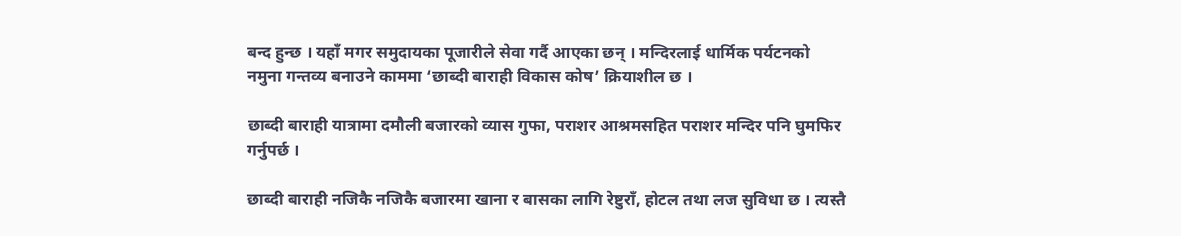बन्द हुन्छ । यहाँ मगर समुदायका पूजारीले सेवा गर्दै आएका छन् । मन्दिरलाई धार्मिक पर्यटनको नमुना गन्तव्य बनाउने काममा ‘छाब्दी बाराही विकास कोष’ क्रियाशील छ ।

छाब्दी बाराही यात्रामा दमौली बजारको व्यास गुफा, पराशर आश्रमसहित पराशर मन्दिर पनि घुमफिर गर्नुपर्छ ।

छाब्दी बाराही नजिकै नजिकै बजारमा खाना र बासका लागि रेष्टुराँ, होटल तथा लज सुविधा छ । त्यस्तै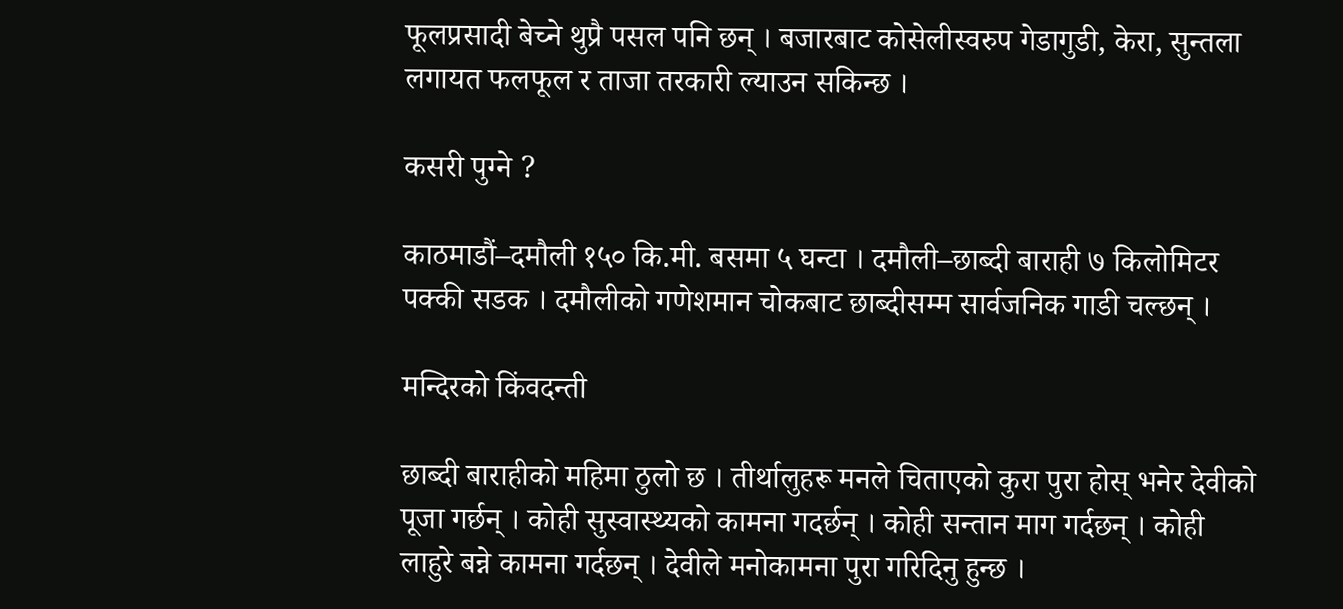फूलप्रसादी बेच्ने थुप्रै पसल पनि छन् । बजारबाट कोसेलीस्वरुप गेडागुडी, केरा, सुन्तला लगायत फलफूल र ताजा तरकारी ल्याउन सकिन्छ ।

कसरी पुग्ने ?

काठमाडौं–दमौली १५० कि.मी. बसमा ५ घन्टा । दमौली–छाब्दी बाराही ७ किलोमिटर पक्की सडक । दमौलीको गणेशमान चोकबाट छाब्दीसम्म सार्वजनिक गाडी चल्छन् ।

मन्दिरको किंवदन्ती

छाब्दी बाराहीको महिमा ठुलो छ । तीर्थालुहरू मनले चिताएको कुरा पुरा होस् भनेर देवीको पूजा गर्छन् । कोही सुस्वास्थ्यको कामना गदर्छन् । कोही सन्तान माग गर्दछन् । कोही लाहुरे बन्ने कामना गर्दछन् । देवीले मनोकामना पुरा गरिदिनु हुन्छ ।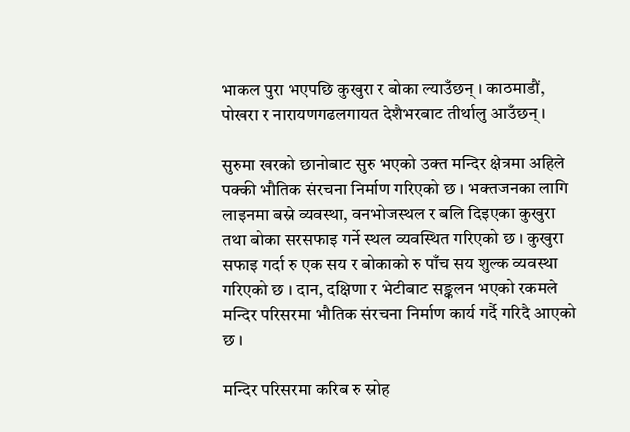भाकल पुरा भएपछि कुखुरा र बोका ल्याउँछन् । काठमाडौं, पोखरा र नारायणगढलगायत देशैभरबाट तीर्थालु आउँछन् ।

सुरुमा खरको छानोबाट सुरु भएको उक्त मन्दिर क्षेत्रमा अहिले पक्की भौतिक संरचना निर्माण गरिएको छ । भक्तजनका लागि लाइनमा बस्ने व्यवस्था, वनभोजस्थल र बलि दिइएका कुखुरा तथा बोका सरसफाइ गर्ने स्थल व्यवस्थित गरिएको छ । कुखुरा सफाइ गर्दा रु एक सय र बोकाको रु पाँच सय शुल्क व्यवस्था गरिएको छ । दान, दक्षिणा र भेटीबाट सङ्कलन भएको रकमले मन्दिर परिसरमा भौतिक संरचना निर्माण कार्य गर्दै गरिदै आएको छ ।

मन्दिर परिसरमा करिब रु स्रोह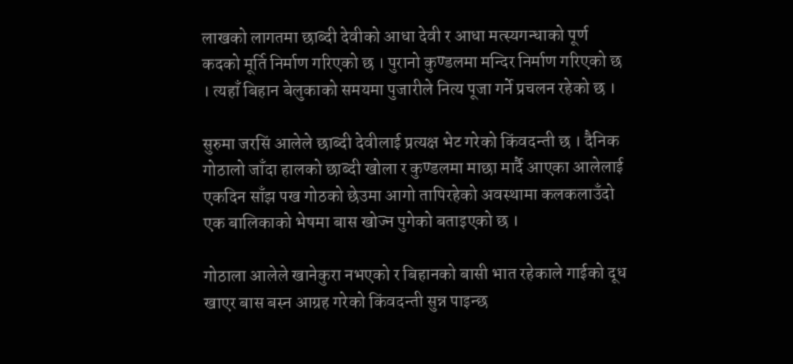लाखको लागतमा छाब्दी देवीको आधा देवी र आधा मत्स्यगन्धाको पूर्ण कदको मूर्ति निर्माण गरिएको छ । पुरानो कुण्डलमा मन्दिर निर्माण गरिएको छ । त्यहाँ बिहान बेलुकाको समयमा पुजारीले नित्य पूजा गर्ने प्रचलन रहेको छ ।

सुरुमा जरसिं आलेले छाब्दी देवीलाई प्रत्यक्ष भेट गरेको किंवदन्ती छ । दैनिक गोठालो जाँदा हालको छाब्दी खोला र कुण्डलमा माछा मार्दै आएका आलेलाई एकदिन साँझ पख गोठको छेउमा आगो तापिरहेको अवस्थामा कलकलाउँदो एक बालिकाको भेषमा बास खोज्न पुगेको बताइएको छ ।

गोठाला आलेले खानेकुरा नभएको र बिहानको बासी भात रहेकाले गाईको दूध खाएर बास बस्न आग्रह गरेको किंवदन्ती सुन्न पाइन्छ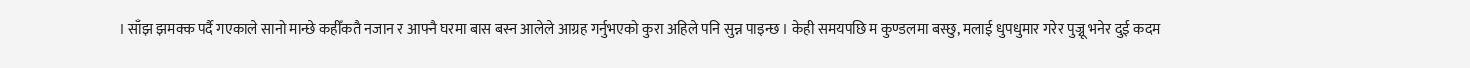। साँझ झमक्क पर्दै गएकाले सानो मान्छे कहीँकतै नजान र आफ्नै घरमा बास बस्न आलेले आग्रह गर्नुभएको कुरा अहिले पनि सुन्न पाइन्छ । केही समयपछि म कुण्डलमा बस्छु, मलाई धुपधुमार गरेर पुज्नू भनेर दुई कदम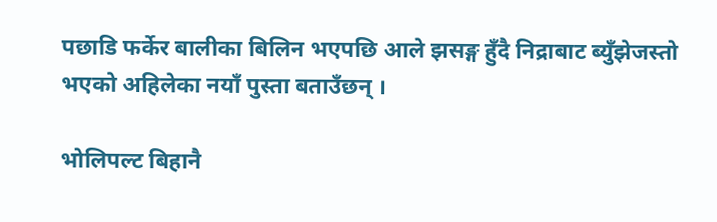पछाडि फर्केर बालीका बिलिन भएपछि आले झसङ्ग हुँदै निद्राबाट ब्युँझेजस्तो भएको अहिलेका नयाँ पुस्ता बताउँछन् ।

भोलिपल्ट बिहानै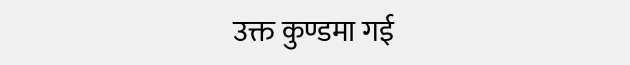उक्त कुण्डमा गई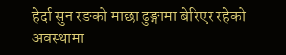हेर्दा सुन रङको माछा ढुङ्गामा बेरिएर रहेको अवस्थामा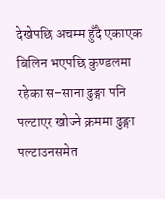देखेपछि अचम्म हुँदै एकाएक बिलिन भएपछि कुण्डलमा रहेका स–साना ढुङ्गा पनि पल्टाएर खोज्ने क्रममा ढुङ्गा पल्टाउनसमेत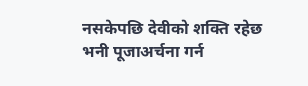नसकेपछि देवीको शक्ति रहेछ भनी पूजाअर्चना गर्न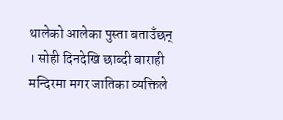थालेको आलेका पुस्ता बताउँछन् । सोही दिनदेखि छाब्दी बाराही मन्दिरमा मगर जातिका व्यक्तिले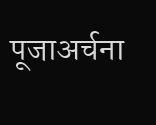पूजाअर्चना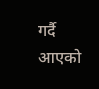गर्दै आएको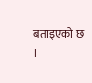बताइएको छ ।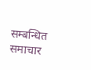सम्बन्धित समाचार